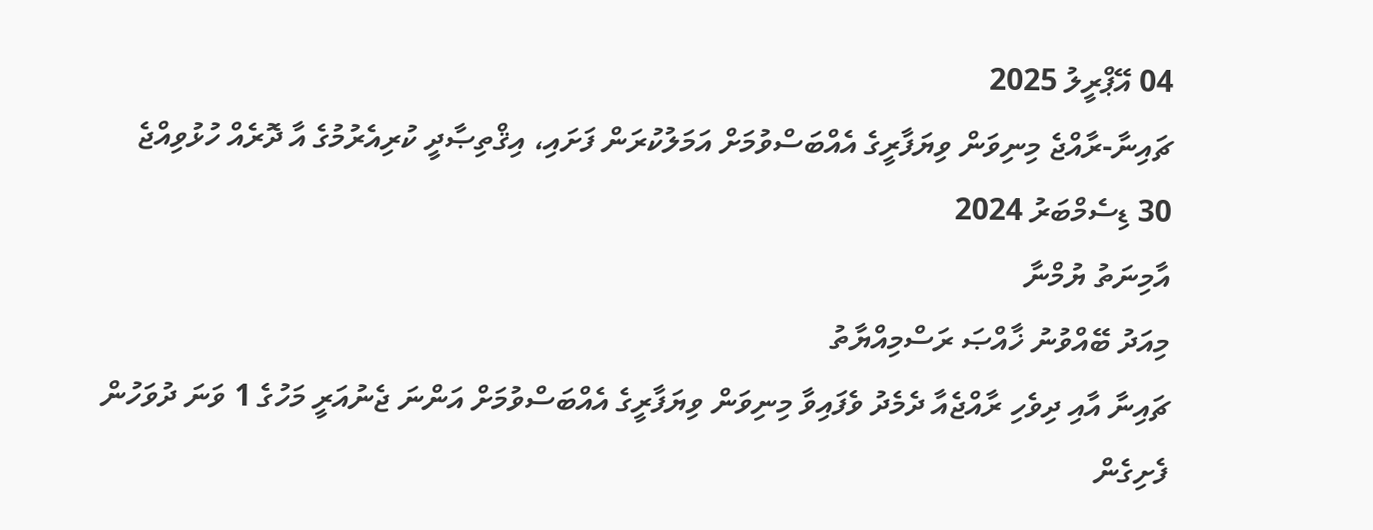04 އޭޕްރީލު 2025
ޗައިނާ-ރާއްޖެ މިނިވަން ވިޔަފާރީގެ އެއްބަސްވުމަށް އަމަލުކުރަން ފަށައި، އިޤްތިޞާދީ ކުރިއެރުމުގެ އާ ދޮރެއް ހުޅުވިއްޖެ
30 ޑިސެމްބަރު 2024
އާމިނަތު ޔުމްނާ
މިއަދު ބޭއްވުނު ޚާއްޞަ ރަސްމިއްޔާތު
ޗައިނާ އާއި ދިވެހި ރާއްޖެއާ ދެމެދު ވެފައިވާ މިނިވަން ވިޔަފާރީގެ އެއްބަސްވުމަށް އަންނަ ޖެނުއަރީ މަހުގެ 1 ވަނަ ދުވަހުން ފެށިގެން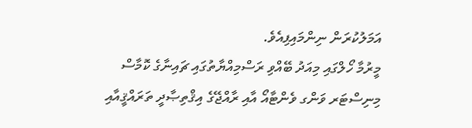އަމަލުކުރަން ނިންމައިފިއެވެ.
މީރުމާ ހޯލްގައި މިއަދު ބޭއްވި ރަސްމިއްޔާތުގައި ޗައިނާގެ ކޮމާސް މިނިސްޓަރ ވަންގ ވެންޓާއޯ އާއި ރާއްޖޭގެ އިޤްތިޞާދީ ތަރައްޤީއާއި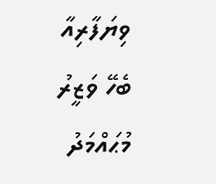ވިޔަފާރިއާ ބެހޭ ވަޒީރު މުޙައްމަދު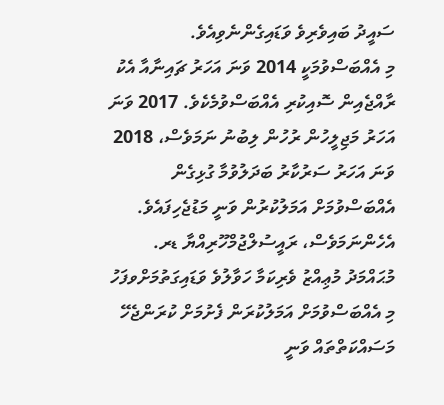ސައީދު ބައިވެރިވެ ވަޑައިގެންނެވިއެވެ.
މި އެއްބަސްވުމަކީ 2014 ވަނަ އަހަރު ޗައިނާއާ އެކު ރާއްޖެއިން ސޮއިކުރި އެއްބަސްވުމެކެވެ. 2017 ވަނަ އަހަރު މަޖިލީހުން ރުހުން ލިބުނު ނަމަވެސް، 2018 ވަނަ އަހަރު ސަރުކާރު ބަދަލުވުމާ ގުޅިގެން އެއްބަސްވުމަށް އަމަލުކުރުން ވަނީ މަޑުޖެހިފައެވެ. އެހެންނަމަވެސް، ރައީސުލްޖުމްހޫރިއްޔާ ޑރ. މުޙައްމަދު މުޢިއްޒު ވެރިކަމާ ހަވާލުވެ ވަޑައިގަތުމަށްވފަހު މި އެއްބަސްވުމަށް އަމަލުކުރަން ފެށުމަށް ކުރަންޖެހޭ މަސައްކަތްތައް ވަނީ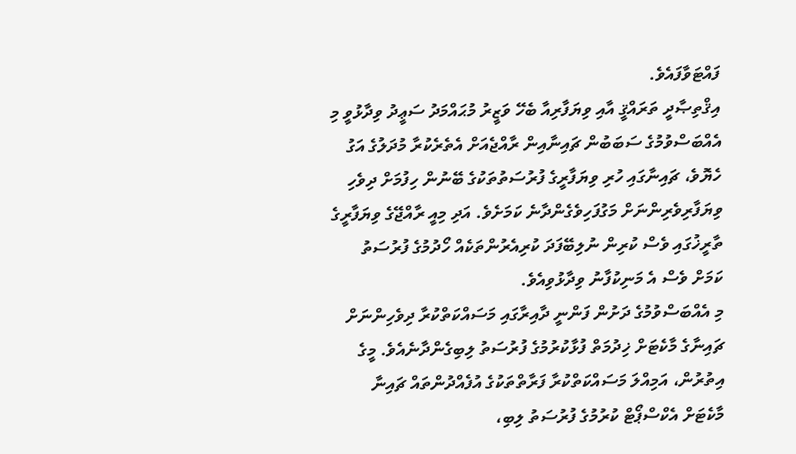ފައްޓަވާފައެވެ.
އިޤްތިޞާދީ ތަރައްޤީ އާއި ވިޔަފާރިއާ ބެހޭ ވަޒީރު މުޙައްމަދު ސަޢީދު ވިދާޅުވީ މި އެއްބަސްވުމުގެ ސަބަބުން ޗައިނާއިން ރާއްޖެއަށް އެތެރެކުރާ މުދަލުގެ އަގު ހެޔޮވެ، ޗައިނާގައި ހުރި ވިޔަފާރީގެ ފުރުސަތުތަކުގެ ބޭނުން ހިފުމަށް ދިވެހި ވިޔަފާރިވެރިންނަށް މަގުފަހިވެގެންދާނެ ކަމަށެވެ. އަދި މިއީ ރާއްޖޭގެ ވިޔަފާރީގެ ތާރީޚުގައި ވެސް ކުރިން ނުލިބޭފަދަ ކުރިއެރުންތަކެއް ހޯދުމުގެ ފުރުސަތު ކަމަށް ވެސް އެ މަނިކުފާނު ވިދާޅުވިއެވެ.
މި އެއްބަސްވުމުގެ ދަށުން ފަންނީ ދާއިރާގައި މަސައްކަތްކުރާ ދިވެހިންނަށް ޗައިނާގެ މާކެޓަށް ޚިދުމަތް ފުޅާކުރުމުގެ ފުރުސަތު ލިބިގެންދާނެއެވެ. މީގެ އިތުރުން، އަމިއްލަ މަސައްކަތްކުރާ ފަރާތްތަކުގެ އުފެއްދުންތައް ޗައިނާ މާކެޓަށް އެކްސްޕޯޓް ކުރުމުގެ ފުރުސަތު ލިބި،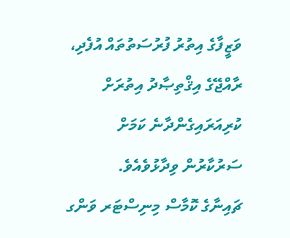ވަޒީފާގެ އިތުރު ފުރުސަތުތައް އުފެދި، ރާއްޖޭގެ އިޤްތިޞާދު އިތުރަށް ކުރިއަރައިގެންދާނެ ކަމަށް ސަރުކާރުން ވިދާޅުވެއެވެ.
ޗައިނާގެ ކޮމާސް މިނިސްޓަރ ވަންގ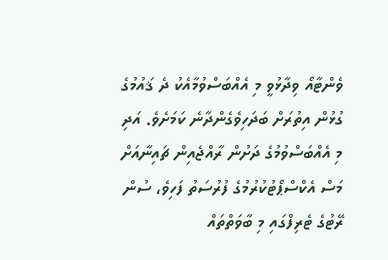ވެންޓާއޯ ވިދާޅުވީ މި އެއްބަސްވުމާއެކު ދެ ޤައުމުގެ ގުޅުން އިތުރަށް ބަދަހިވެގެންދާނެ ކަމަށެވެ. އަދި މި އެއްބަސްވުމުގެ ދަށުން ރާއްޖެއިން ޗައިނާއަށް މަސް އެކްސްޕޯޓުކުރުމުގެ ފުރުސަތު ފަހިވެ، ސުން ރޭޓުގެ ޓެރިފްގައި މި ބާވަތްތައް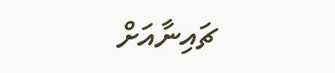ޗައިނާއަށް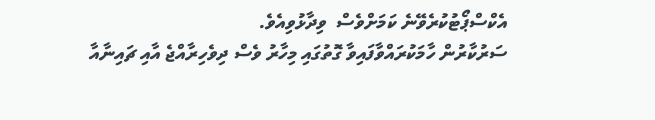އެކްސްޕޯޓުކުރެވޭނެ ކަމަށްވެސް  ވިދާޅުވިއެވެ.
ސަރުކާރުން ހާމަކުރައްވާފައިވާ ގޮތުގައި މިހާރު ވެސް ދިވެހިރާއްޖެ އާއި ޗައިނާއާ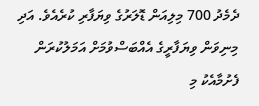ދެމެދު 700 މިލިއަން ޑޮލަރުގެ ވިޔަފާރި ކުރެއެވެ. އަދި މިނިވަން ވިޔަފާރީގެ އެއްބަސްވުމަށް އަމަލުކުރަން ފެށުމާއެކު މި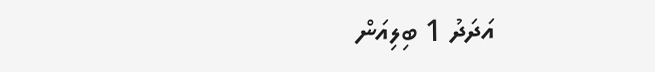އަދަދު 1 ބިލިއަން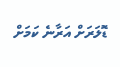ޑޮލަރަށް އަރާނެ ކަމަށް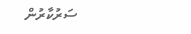ސަރުކާރުން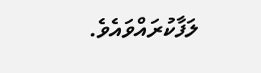ލަފާކުރައްވައެވެ.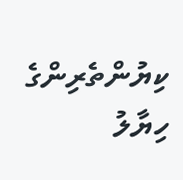ކިޔުންތެރިންގެ ހިޔާލު